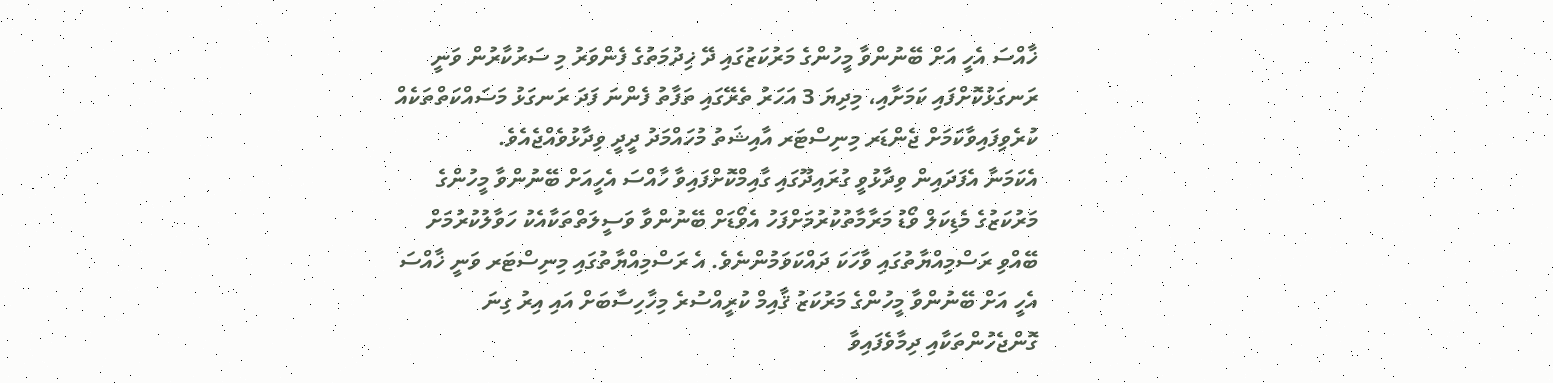ޚާއްސަ އެހީ އަށް ބޭނުންވާ މީހުންގެ މަރުކަޒުގައި ދޭ ޚިދުމަތުގެ ފެންވަރު މި ސަރުކާރުން ވަނީ ރަނގަޅުކޮށްފައި ކަމަށާއި، މިދިޔަ 3 އަހަރު ތެރޭގައި ތަފާތު ފެންނަ ފަދަ ރަނގަޅު މަސައްކަތްތަކެއް ކުރެވިފައިވާކަމަށް ޖެންޑަރ މިނިސްޓަރ އާއިޝަތު މުހައްމަދު ދީދީ ވިދާޅުވެއްޖެއެވެ.
އެކަމަނާ އެފަދައިން ވިދާޅުވީ ގުރައިދޫގައި ގާއިމްކޮށްފައިވާ ހާއްސަ އެހީއަށް ބޭނުންވާ މީހުންގެ މަރުކަޒުގެ މެޑިކަލް ވޯޑު މަރާމާތުކުރުމަށްފަހު އެވޯޑަށް ބޭނުންވާ ވަސީލަތްތަކާއެކު ހަވާލުކުރުމަށް ބޭއްވި ރަސްމިއްޔާތުގައި ވާހަކަ ދައްކަވަމުންނެވެ. އެ ރަސްމިއްޔާތުގައި މިނިސްޓަރ ވަނީ ޚާއްސަ އެހީ އަށް ބޭނުންވާ މީހުންގެ މަރުކަޒު ޤާއިމް ކުރީއްސުރެ މިހާހިސާބަށް އައި އިރު ގިނަ ގޮންޖެހުންތަކާއި ދިމާވެފައިވާ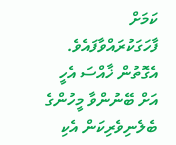ކަމަށް ފާހަގަކުރައްވާފައެވެ. އެގޮތުން ޚާއްސަ އެހީ އަށް ބޭނުންވާ މީހުންގެ ބެލެނިވެރިކަން އެކި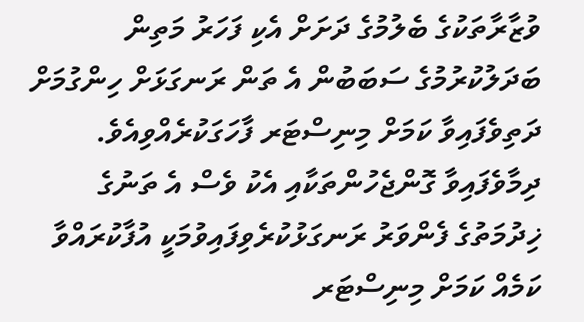ވުޒާރާތަކުގެ ބެލުމުގެ ދަށަށް އެކި ފަހަރު މަތިން ބަދަލުކުރުމުގެ ސަބަބުން އެ ތަން ރަނގަޅަށް ހިންގުމަށް ދަތިވެފައިވާ ކަމަށް މިނިސްޓަރ ފާހަގަކުރެއްވިއެވެ. ދިމާވެފައިވާ ގޮންޖެހުންތަކާއި އެކު ވެސް އެ ތަނުގެ ޚިދުމަތުގެ ފެންވަރު ރަނގަޅުކުރެވިފައިވުމަކީ އުފާކުރައްވާ ކަމެއް ކަމަށް މިނިސްޓަރ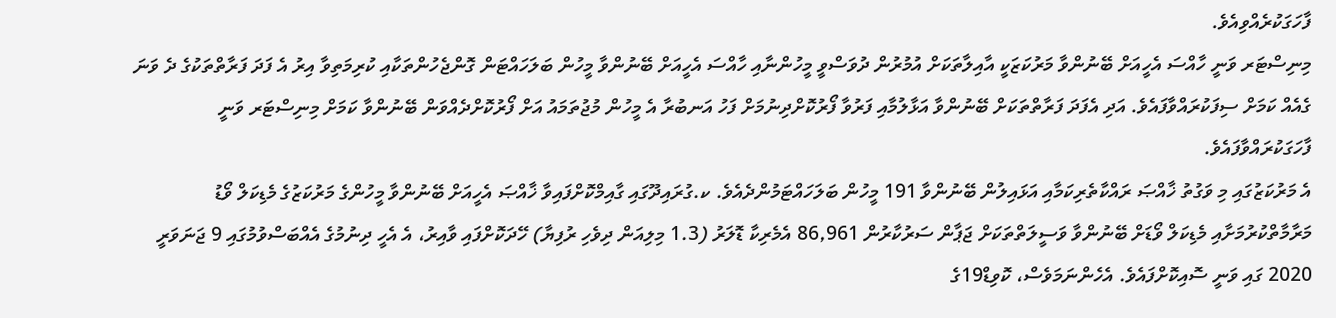ފާހަގަކުރެއްވިއެވެ.
މިނިސްޓަރ ވަނީ ހާއްސަ އެހީއަށް ބޭނުންވާ މަރުކަޒަކީ އާއިލާތަކަށް އުމުރުން ދުވަސްވީ މީހުންނާއި ހާއްސަ އެހީއަށް ބޭނުންވާ މީހުން ބަލަހައްޓަން ގޮންޖެހުންތަކާއި ކުރިމަތިވާ އިރު އެ ފަދަ ފަރާތްތަކުގެ ދެ ވަނަ ގެއެއް ކަމަށް ސިފަކުރައްވާފައެވެ. އަދި އެފަދަ ފަރާތްތަކަށް ބޭނުންވާ އަޅާލުމާއި ފަރުވާ ފޯރުކޮށްދިނުމަށް ފަހު އަނބުރާ އެ މީހުން މުޖުތަމައު އަށް ފޯރުކޮށްދެއްވަން ބޭނުންވާ ކަމަށް މިނިސްޓަރ ވަނީ ފާހަގަކުރައްވާފައެވެ.
އެ މަރުކަޒުގައި މި ވަގުތު ޚާއްޞަ ރައްކާތެރިކަމާއި އަޅައިލުން ބޭނުންވާ 191 މީހުން ބަލަހައްޓަމުންދެއެވެ. ކ.ގުރައިދޫގައި ގާއިމްކޮށްފައިވާ ޚާއްޞަ އެހީއަށް ބޭނުންވާ މީހުންގެ މަރުކަޒުގެ މެޑިކަލް ވޯޑު މަރާމާތްކުރުމަށާއި މެޑިކަލް ވޯޑަށް ބޭނުންވާ ވަސީލަތްތަކަށް ޖަޕާން ސަރުކާރުން 86,961 އެމެރިކާ ޑޮލަރު (1.3 މިލިއަން ދިވެހި ރުފިޔާ) ހޭދަކޮށްފައި ވާއިރު، އެ އެހީ ދިނުމުގެ އެއްބަސްވުމުގައި 9 ޖަނަވަރީ 2020 ގައި ވަނީ ސޮއިކޮށްފައެވެ. އެހެންނަމަވެސް، ކޮވިޑް19ގެ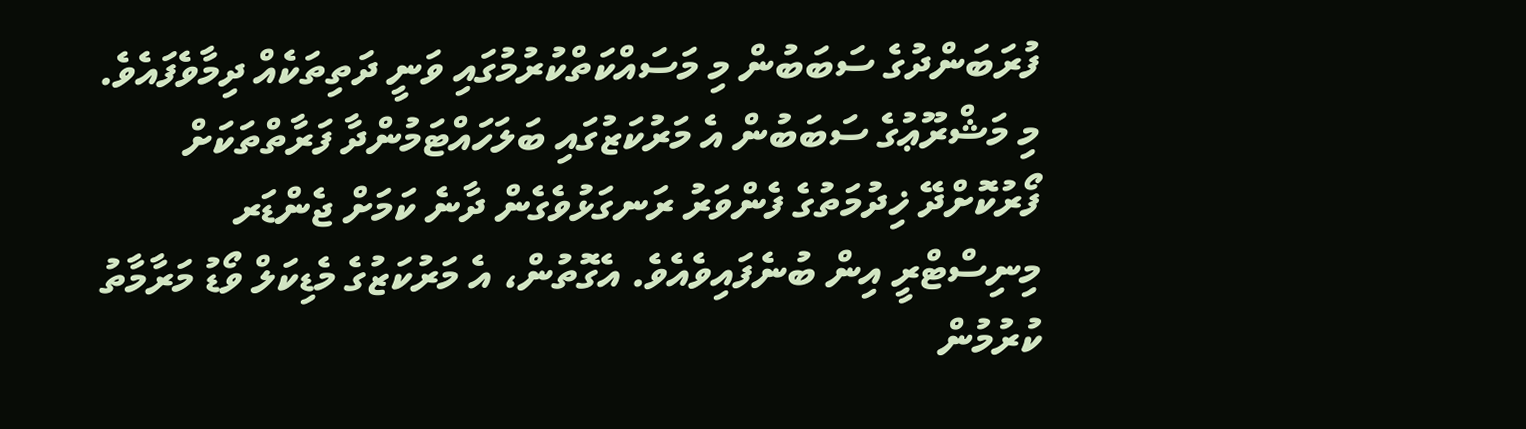ފުރަބަންދުގެ ސަބަބުން މި މަސައްކަތްކުރުމުގައި ވަނީ ދަތިތަކެއް ދިމާވެފައެވެ.
މި މަޝްރޫޢުގެ ސަބަބުން އެ މަރުކަޒުގައި ބަލަހައްޓަމުންދާ ފަރާތްތަކަށް ފޯރުކޮށްދޭ ޚިދުމަތުގެ ފެންވަރު ރަނގަޅުވެގެން ދާނެ ކަމަށް ޖެންޑަރ މިނިސްޓްރީ އިން ބުނެފައިވެއެވެ. އެގޮތުން، އެ މަރުކަޒުގެ މެޑިކަލް ވޯޑު މަރާމާތު ކުރުމުން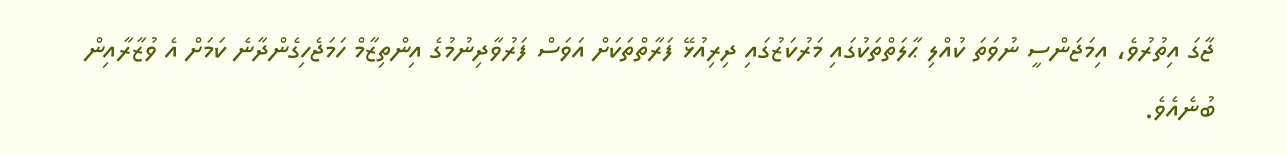ޖާގަ އިތުރުވެ، އިމަޖަންސީ ނުވަތަ ކުއްލި ޙާލަތްތަކުގައި މަރުކަޒުގައި ދިރިއުޅޭ ފަރާތްތަކަށް އަވަސް ފަރުވާދިނުމުގެ އިންތިޒާމް ހަމަޖެހިގެންދާނެ ކަމަށް އެ ވުޒާރާއިން ބުނެއެވެ.